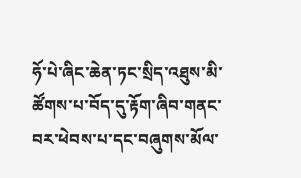ཧོ་པེ་ཞིང་ཆེན་ཏང་སྲིད་འཐུས་མི་ཚོགས་པ་བོད་དུ་རྟོག་ཞིབ་གནང་བར་ཕེབས་པ་དང་བཞུགས་མོལ་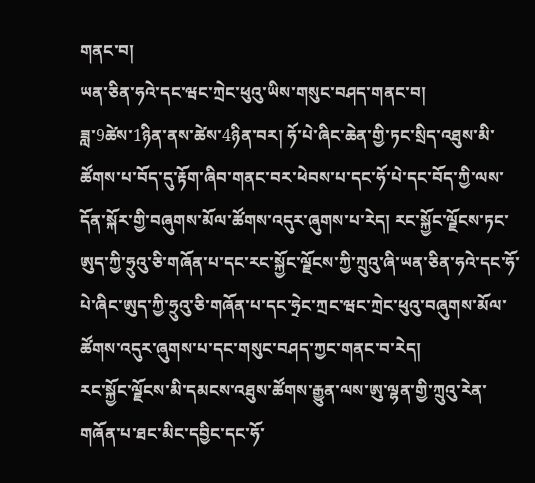གནང་བ།
ཡན་ཅིན་ཧའེ་དང་ཝང་ཀྲེང་ཕུའུ་ཡིས་གསུང་བཤད་གནང་བ།
ཟླ་9ཚེས་1ཉིན་ནས་ཚེས་4ཉིན་བར། ཧོ་པེ་ཞིང་ཆེན་གྱི་ཏང་སྲིད་འཐུས་མི་ཚོགས་པ་བོད་དུ་རྟོག་ཞིབ་གནང་བར་ཕེབས་པ་དང་ཧོ་པེ་དང་བོད་ཀྱི་ལས་དོན་སྐོར་གྱི་བཞུགས་མོལ་ཚོགས་འདུར་ཞུགས་པ་རེད། རང་སྐྱོང་ལྗོངས་ཏང་ཨུད་ཀྱི་ཧྲུའུ་ཅི་གཞོན་པ་དང་རང་སྐྱོང་ལྗོངས་ཀྱི་ཀྲུའུ་ཞི་ཡན་ཅིན་ཧའེ་དང་ཧོ་པེ་ཞིང་ཨུད་ཀྱི་ཧྲུའུ་ཅི་གཞོན་པ་དང་ཧྲེང་ཀྲང་ཝང་ཀྲེང་ཕུའུ་བཞུགས་མོལ་ཚོགས་འདུར་ཞུགས་པ་དང་གསུང་བཤད་ཀྱང་གནང་བ་རེད།
རང་སྐྱོང་ལྗོངས་མི་དམངས་འཐུས་ཚོགས་རྒྱུན་ལས་ཨུ་ལྷན་གྱི་ཀྲུའུ་རེན་གཞོན་པ་ཐང་མིང་དབྱིང་དང་ཧོ་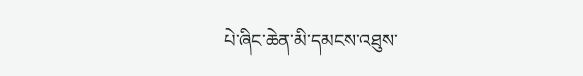པེ་ཞིང་ཆེན་མི་དམངས་འཐུས་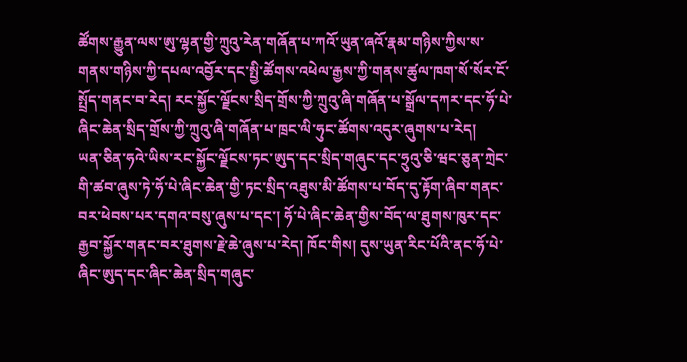ཚོགས་རྒྱུན་ལས་ཨུ་ལྷན་གྱི་ཀྲུའུ་རེན་གཞོན་པ་ཀའོ་ཡུན་ཞའོ་རྣམ་གཉིས་ཀྱིས་ས་གནས་གཉིས་ཀྱི་དཔལ་འབྱོར་དང་སྤྱི་ཚོགས་འཕེལ་རྒྱས་ཀྱི་གནས་ཚུལ་ཁག་སོ་སོར་ངོ་སྤྲོད་གནང་བ་རེད། རང་སྐྱོང་ལྗོངས་སྲིད་གྲོས་ཀྱི་ཀྲུའུ་ཞི་གཞོན་པ་སྒྲོལ་དཀར་དང་ཧོ་པེ་ཞིང་ཆེན་སྲིད་གྲོས་ཀྱི་ཀྲུའུ་ཞི་གཞོན་པ་ཁྲང་ལི་ཧུང་ཚོགས་འདུར་ཞུགས་པ་རེད།
ཡན་ཅིན་ཧའེ་ཡིས་རང་སྐྱོང་ལྗོངས་ཏང་ཨུད་དང་སྲིད་གཞུང་དང་ཧྲུའུ་ཅི་ཝང་ཅུན་ཀྲེང་གི་ཚབ་ཞུས་ཏེ་ཧོ་པེ་ཞིང་ཆེན་གྱི་ཏང་སྲིད་འཐུས་མི་ཚོགས་པ་བོད་དུ་རྟོག་ཞིབ་གནང་བར་ཕེབས་པར་དགའ་བསུ་ཞུས་པ་དང་། ཧོ་པེ་ཞིང་ཆེན་གྱིས་བོད་ལ་ཐུགས་ཁུར་དང་རྒྱབ་སྐྱོར་གནང་བར་ཐུགས་རྗེ་ཆེ་ཞུས་པ་རེད། ཁོང་གིས། དུས་ཡུན་རིང་པོའི་ནང་ཧོ་པེ་ཞིང་ཨུད་དང་ཞིང་ཆེན་སྲིད་གཞུང་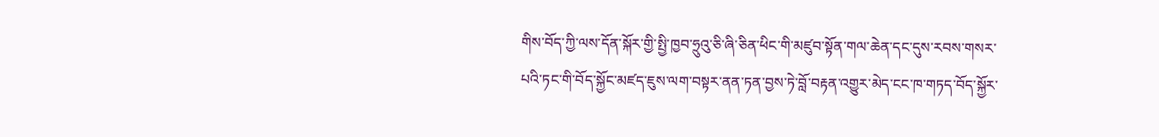གིས་བོད་ཀྱི་ལས་དོན་སྐོར་གྱི་སྤྱི་ཁྱབ་ཧྲུའུ་ཅི་ཞི་ཅིན་ཕིང་གི་མཛུབ་སྟོན་གལ་ཆེན་དང་དུས་རབས་གསར་པའི་ཏང་གི་བོད་སྐྱོང་མཛད་ཇུས་ལག་བསྟར་ནན་ཏན་བྱས་ཏེ་བློ་བརྟན་འགྱུར་མེད་ངང་ཁ་གཏད་བོད་སྐྱོར་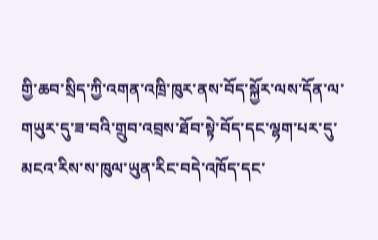གྱི་ཆབ་སྲིད་ཀྱི་འགན་འཁྲི་ཁུར་ནས་བོད་སྐྱོར་ལས་དོན་ལ་གཡུར་དུ་ཟ་བའི་གྲུབ་འབྲས་ཐོབ་སྟེ་བོད་དང་ལྷག་པར་དུ་མངའ་རིས་ས་ཁུལ་ཡུན་རིང་བདེ་འཁོད་དང་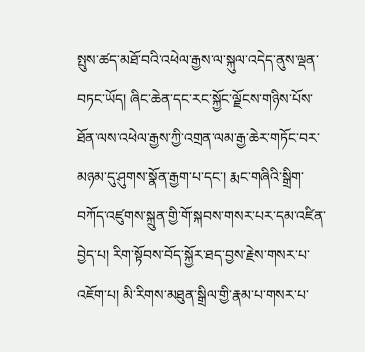སྤུས་ཚད་མཐོ་བའི་འཕེལ་རྒྱས་ལ་སྐུལ་འདེད་ནུས་ལྡན་བཏང་ཡོད། ཞིང་ཆེན་དང་རང་སྐྱོང་ལྗོངས་གཉིས་པོས་ཐོན་ལས་འཕེལ་རྒྱས་ཀྱི་འགྲན་ལམ་རྒྱ་ཆེར་གཏོང་བར་མཉམ་དུ་ཤུགས་སྣོན་རྒྱག་པ་དང་། རྨང་གཞིའི་སྒྲིག་བཀོད་འཛུགས་སྐྲུན་གྱི་གོ་སྐབས་གསར་པར་དམ་འཛིན་བྱེད་པ། རིག་སྟོབས་བོད་སྐྱོར་ཐད་བྱས་རྗེས་གསར་པ་འཇོག་པ། མི་རིགས་མཐུན་སྒྲིལ་གྱི་རྣམ་པ་གསར་པ་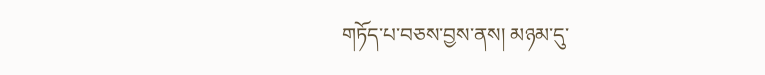གཏོད་པ་བཅས་བྱས་ནས། མཉམ་དུ་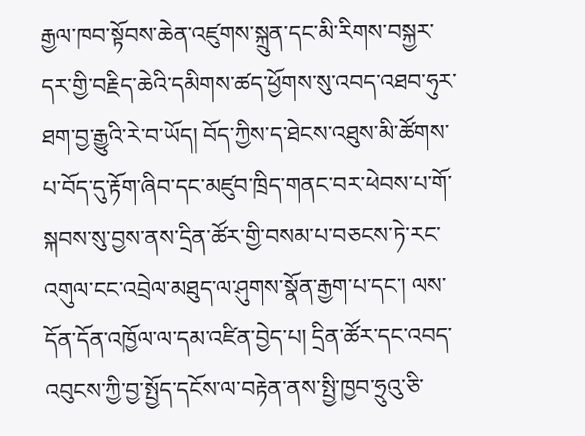རྒྱལ་ཁབ་སྟོབས་ཆེན་འཛུགས་སྐྲུན་དང་མི་རིགས་བསྐྱར་དར་གྱི་བརྗིད་ཆེའི་དམིགས་ཚད་ཕྱོགས་སུ་འབད་འཐབ་ཧུར་ཐག་བྱ་རྒྱུའི་རེ་བ་ཡོད། བོད་ཀྱིས་ད་ཐེངས་འཐུས་མི་ཚོགས་པ་བོད་དུ་རྟོག་ཞིབ་དང་མཛུབ་ཁྲིད་གནང་བར་ཕེབས་པ་གོ་སྐབས་སུ་བྱས་ནས་དྲིན་ཚོར་གྱི་བསམ་པ་བཅངས་ཏེ་རང་འགུལ་ངང་འབྲེལ་མཐུད་ལ་ཤུགས་སྣོན་རྒྱག་པ་དང་། ལས་དོན་དོན་འཁྱོལ་ལ་དམ་འཛིན་བྱེད་པ། དྲིན་ཚོར་དང་འབད་འབུངས་ཀྱི་བྱ་སྤྱོད་དངོས་ལ་བརྟེན་ནས་སྤྱི་ཁྱབ་ཧྲུའུ་ཅི་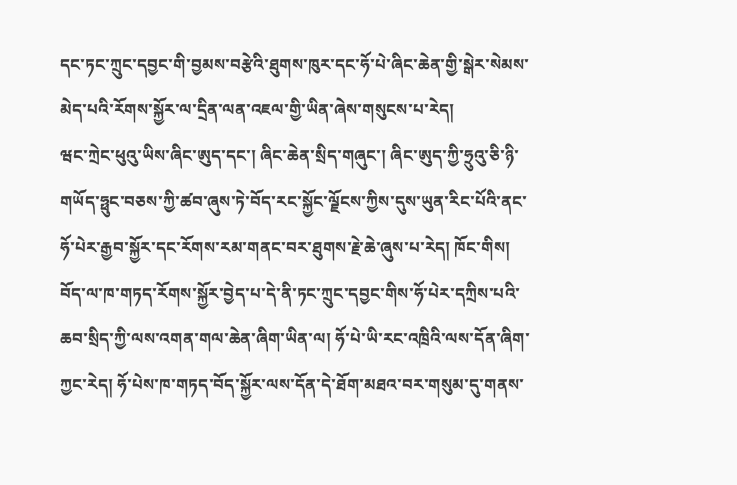དང་ཏང་ཀྲུང་དབྱང་གི་བྱམས་བརྩེའི་ཐུགས་ཁུར་དང་ཧོ་པེ་ཞིང་ཆེན་གྱི་སྒེར་སེམས་མེད་པའི་རོགས་སྐྱོར་ལ་དྲིན་ལན་འཇལ་གྱི་ཡིན་ཞེས་གསུངས་པ་རེད།
ཝང་ཀྲེང་ཕུའུ་ཡིས་ཞིང་ཨུད་དང་། ཞིང་ཆེན་སྲིད་གཞུང་། ཞིང་ཨུད་ཀྱི་ཧྲུའུ་ཅི་ཉི་གཡོད་ཧྥུང་བཅས་ཀྱི་ཚབ་ཞུས་ཏེ་བོད་རང་སྐྱོང་ལྗོངས་ཀྱིས་དུས་ཡུན་རིང་པོའི་ནང་ཧོ་པེར་རྒྱབ་སྐྱོར་དང་རོགས་རམ་གནང་བར་ཐུགས་རྗེ་ཆེ་ཞུས་པ་རེད། ཁོང་གིས། བོད་ལ་ཁ་གཏད་རོགས་སྐྱོར་བྱེད་པ་དེ་ནི་ཏང་ཀྲུང་དབྱང་གིས་ཧོ་པེར་དཀྲིས་པའི་ཆབ་སྲིད་ཀྱི་ལས་འགན་གལ་ཆེན་ཞིག་ཡིན་ལ། ཧོ་པེ་ཡི་རང་འཁྲིའི་ལས་དོན་ཞིག་ཀྱང་རེད། ཧོ་པེས་ཁ་གཏད་བོད་སྐྱོར་ལས་དོན་དེ་ཐོག་མཐའ་བར་གསུམ་དུ་གནས་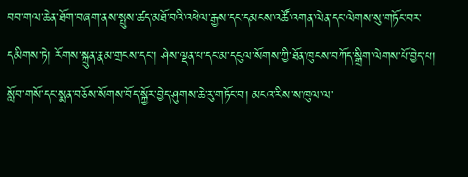བབ་གལ་ཆེན་ཐོག་བཞག་ནས་སྤུས་ཚད་མཐོ་བའི་འཕེལ་རྒྱས་དང་དམངས་འཚོ་འགན་ལེན་དང་ལེགས་སུ་གཏོང་བར་དམིགས་ཏེ། རོགས་སྐྲུན་རྣམ་གྲངས་དང་། ཤེས་ལྡན་པ་དང་མ་དངུལ་སོགས་ཀྱི་ཐོན་ཁུངས་བཀོད་སྒྲིག་ལེགས་པོ་བྱེད་པ། སློབ་གསོ་དང་སྨན་བཅོས་སོགས་བོད་སྐྱོར་བྱེད་ཤུགས་ཆེ་རུ་གཏོང་བ། མངའ་རིས་ས་ཁུལ་ལ་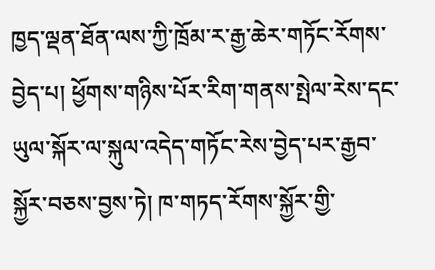ཁྱད་ལྡན་ཐོན་ལས་ཀྱི་ཁྲོམ་ར་རྒྱ་ཆེར་གཏོང་རོགས་བྱེད་པ། ཕྱོགས་གཉིས་པོར་རིག་གནས་སྤེལ་རེས་དང་ཡུལ་སྐོར་ལ་སྐུལ་འདེད་གཏོང་རེས་བྱེད་པར་རྒྱབ་སྐྱོར་བཅས་བྱས་ཏེ། ཁ་གཏད་རོགས་སྐྱོར་གྱི་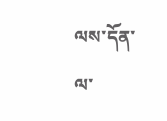ལས་དོན་ལ་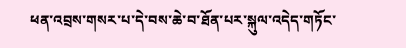ཕན་འབྲས་གསར་པ་དེ་བས་ཆེ་བ་ཐོན་པར་སྐུལ་འདེད་གཏོང་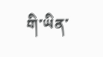གི་ཡིན་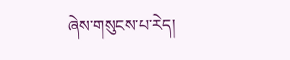ཞེས་གསུངས་པ་རེད།